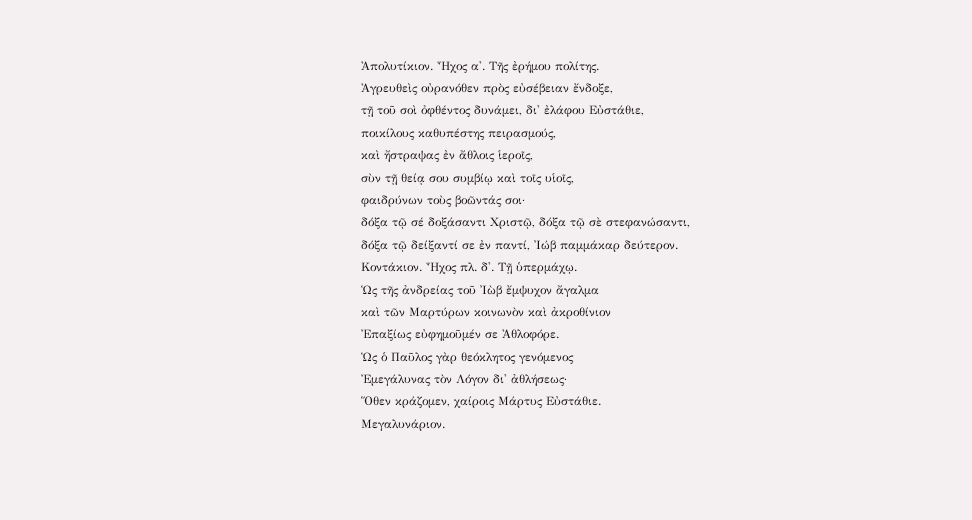Ἀπολυτίκιον. Ἦχος α'. Τῆς ἐρήμου πολίτης.
Ἀγρευθεὶς οὐρανόθεν πρὸς εὐσέβειαν ἔνδοξε,
τῇ τοῦ σοὶ ὀφθέντος δυνάμει, δι' ἐλάφου Εὐστάθιε,
ποικίλους καθυπέστης πειρασμούς,
καὶ ἤστραψας ἐν ἄθλοις ἱεροῖς,
σὺν τῇ θείᾳ σου συμβίῳ καὶ τοῖς υἱοῖς,
φαιδρύνων τοὺς βοῶντάς σοι·
δόξα τῷ σέ δοξάσαντι Χριστῷ, δόξα τῷ σὲ στεφανώσαντι,
δόξα τῷ δείξαντί σε ἐν παντί, Ἰώβ παμμάκαρ δεύτερον.
Κοντάκιον. Ἦχος πλ. δ'. Τῇ ὑπερμάχῳ.
Ὡς τῆς ἀνδρείας τοῦ Ἰὼβ ἔμψυχον ἄγαλμα
καὶ τῶν Μαρτύρων κοινωνὸν καὶ ἀκροθίνιον
Ἐπαξίως εὐφημοῦμέν σε Ἀθλοφόρε.
Ὡς ὁ Παῦλος γὰρ θεόκλητος γενόμενος
Ἐμεγάλυνας τὸν Λόγον δι' ἀθλήσεως·
Ὅθεν κράζομεν, χαίροις Μάρτυς Εὐστάθιε.
Μεγαλυνάριον.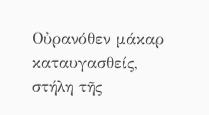Οὐρανόθεν μάκαρ καταυγασθείς, στήλη τῆς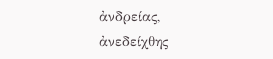ἀνδρείας,
ἀνεδείχθης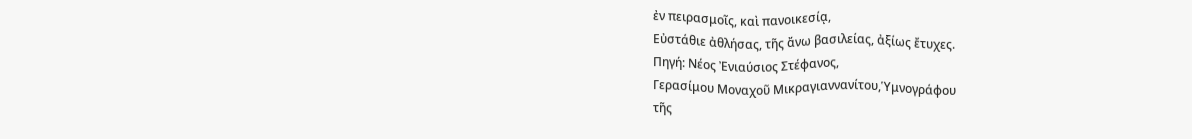ἐν πειρασμοῖς, καὶ πανοικεσίᾳ,
Εὐστάθιε ἀθλήσας, τῆς ἄνω βασιλείας, ἀξίως ἔτυχες.
Πηγή: Νέος Ἐνιαύσιος Στέφανος,
Γερασίμου Μοναχοῦ Μικραγιαννανίτου,Ὑμνογράφου
τῆς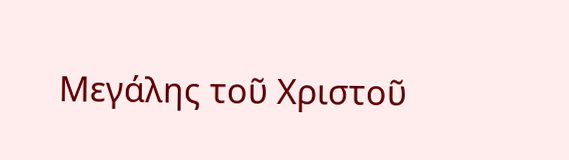Μεγάλης τοῦ Χριστοῦ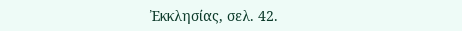Ἐκκλησίας, σελ. 42.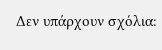Δεν υπάρχουν σχόλια: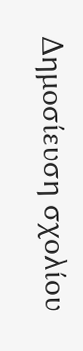Δημοσίευση σχολίου